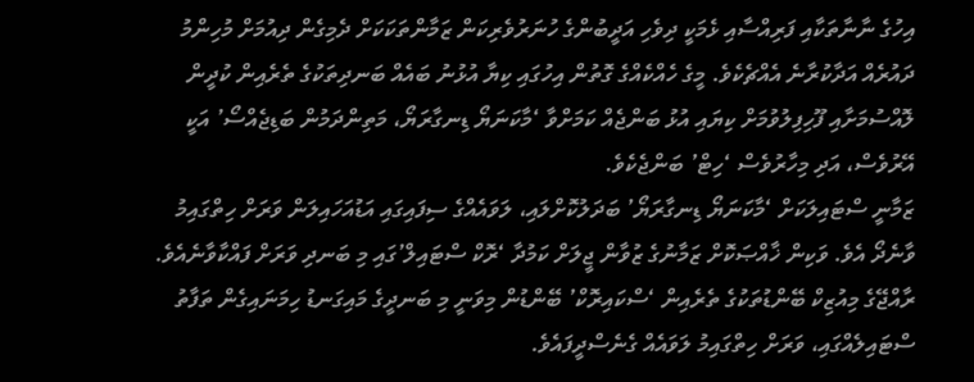އިހުގެ ނާނާތަކާއި ފަރިއްސާއި ޅެމަކީ ދިވެހި އަދީބުންގެ ހުނަރުވެރިކަން ޒަމާންތަކަކަށް ދެމިގެން ދިއުމަށް މުހިންމު ދައުރެއް އަދާކުރާނެ އެއްޗެކެވެ. މީގެ ހެއްކެއްގެ ގޮތުން އިހުގައި ކިޔާ އުޅުނު ބައެއް ބަނދިތަކުގެ ތެރެއިން ކުދީން ލޮއްސުމަށާއި ފޫހިފިލުވުމަށް ކިޔައި އުޅު ބަންޖެއް ކަމަށްވާ ‘މާކަނަޔޯ ޑިނގާރަޔޯ، މަތިންދަމުން ބަޑިޖެއްސޯ’ އަކީ އޭރުވެސް، އަދި މިހާރުވެސް ‘ހިޓް’ ބަންޖެކެވެ.
ޒަމާނީ ސްޓައިލަކަށް ‘މާކަނަޔޯ ޑިނގާރަޔޯ’ ބަދަލުކޮށްލައި، ލަވައެއްގެ ސިފައިގައި އަޑުއަހައިލަން ވަރަށް ހިތްގައިމު ވާނެދޯ އެވެ. ވަކިން ޚާއްޞަކޮށް ޒަމާނުގެ ޒުވާން ޖީލަށް ކަމުދާ ‘ރޮކް ސްޓައިލް’ގައި މި ބަނދި ވަރަށް ފައްކާވާނެއެވެ. ރާއްޖޭގެ މިއުޒިކް ބޭންޑުތަކުގެ ތެރެއިން ‘ސްކައިރޮކް’ ބޭންޑުން މިވަނީ މި ބަނދީގެ މައިގަނޑު ހިމަނައިގެން ތަފާތު ސްޓައިލެއްގައި، ވަރަށް ހިތްގައިމު ލަވައެއް ގެނެސްދީފައެވެ.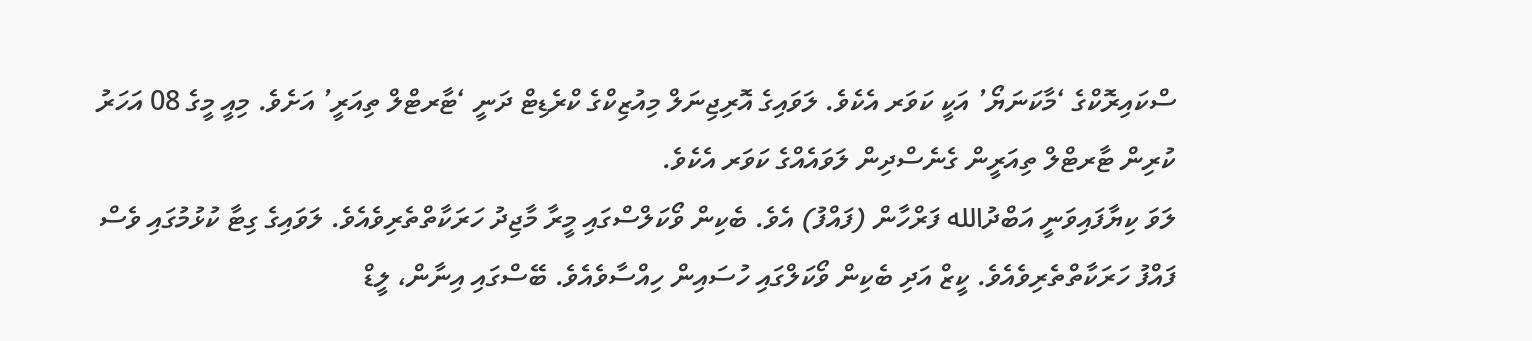ސްކައިރޮކްގެ ‘މާކަނަޔޯ’ އަކީ ކަވަރ އެކެވެ. ލަވައިގެ އޮރިޖިނަލް މިއުޒިކްގެ ކްރެޑިޓް ދަނީ ‘ޓާރޓްލް ތިއަރީ’ އަށެވެ. މިއީ މީގެ 08 އަހަރު ކުރިން ޓާރޓްލް ތިއަރީން ގެނެސްދިން ލަވައެއްގެ ކަވަރ އެކެވެ.
ލަވަ ކިޔާފައިވަނީ އަބްދުالله ފަރްހާން (ފައްފު) އެވެ. ބެކިން ވޯކަލްސްގައި މީރާ މާޖިދު ހަރަކާތްތެރިވެއެވެ. ލަވައިގެ ގިޓާ ކުޅުމުގައި ވެސް ފައްފު ހަރަކާތްތެރިވެއެވެ. ކީޒް އަދި ބެކިން ވޯކަލްގައި ހުސައިން ހިއްސާވެއެވެ. ބޭސްގައި އިނާން، ލީޑް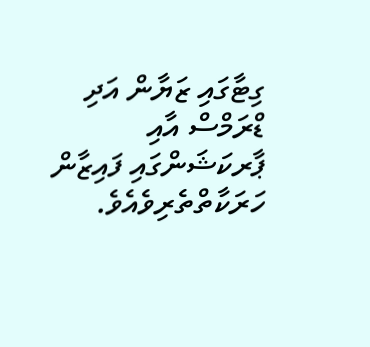ގިޓާގައި ޒަޔާން އަދި ޑްރަމްސް އާއި ޕާރކަޝަންގައި ފައިޒާން ހަރަކާތްތެރިވެއެވެ.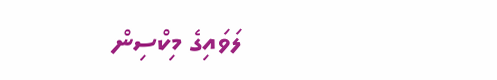ލަވައިގެ މިކްސިން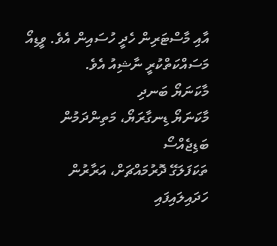އާއި މާސްޓަރިން ހެދީ ހުސައިން އެވެ. ވީޑިއޯ މަސައްކަތްކުރީ ނާޝިއު އެވެ.
މާކަނަޔޯ ބަނދި
މާކަނަޔޯ ޑިނގާރަޔޯ، މަތިންދަމުން ބަޑިޖެއްސޯ
ތަކަފަލަގޭ ދޮރުމައްޗަށް، އަރާރުން ހަދައިލައިފައި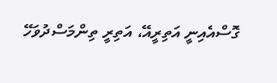ގޮސްއެއިނީ އަތިރީއޭ، އަތިރީ ތިންމަސްދުވަހޭ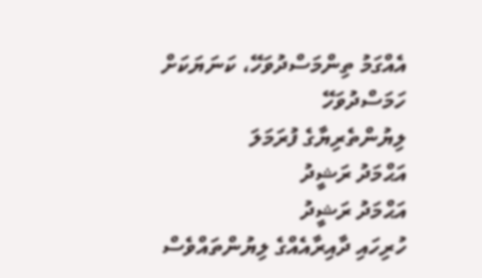އެއްގަމު ތިންމަސްދުވަހޭ، ކަނަޔަކަށް ހަމަސްދުވަހޭ
ލިޔުންތެރިޔާގެ ފުރަމަލަ
އަޙްމަދު ރަޝީދު
އަޙްމަދު ރަޝީދު
ހުރިހައި ދާއިރާއެއްގެ ލިޔުންތައްވެސް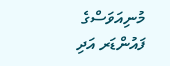މުނިއަވަސްގެ ފައުންޑަރ އަދި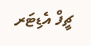ޗީފް އެޑިޓަރ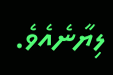ލިޔާނެއެވެ.